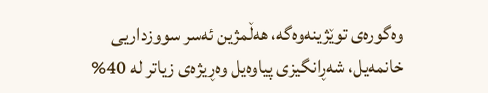وەگورەی توێژینەوەگە، هەڵمژین ئەسر سووزداریی خانمەیل، شەڕانگیزی پیاوەیل وەڕیژەی زیاتر لە 40%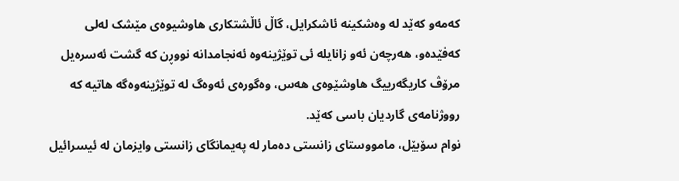کەمەو کەێد لە وەشکینە ئاشکرایل، گاڵ ئاڵشتکاری هاوشیوەی مێشک لەلی کەفێدەو، هەرچەن ئەو زانایلە ئی توێژینەوە ئەنجامدانە نووڕن کە گشت ئەسرەیل مرۆڤ کاریگەرییگ هاوشێوەی هەس، وەگورەی ئەوەگ لە توێژینەوەگە هاتیە کە رووژنامەی گاردیان باسی کەێد.
نوام سۆبێل، مامووستای زانستی دەمار لە پەیمانگای زانستی وایزمان لە ئیسرائیل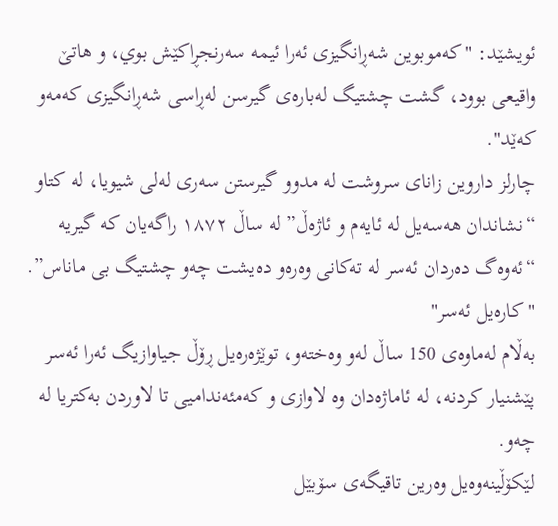ئویشێد: "کەموبوین شەڕانگیزی ئەرا ئيمە سەرنجڕاکێش بوي، و هاتێ واقیعی بوود، گشت چشتیگ لەبارەی گیرسن لەڕاسی شەڕانگیزی کەمەو کەێد".
چارلز داروین زانای سروشت لە مدوو گیرستن سەری لەلی شیویا، لە کتاو “نشاندان هەسەیل لە ئایەم و ئاژەڵ” لە ساڵ ١٨٧٢ راگەیان کە گیریە “ئەوەگ دەردان ئەسر لە تەکانی وەرەو دەیشت چەو چشتیگ بی ماناس”.
"کارەیل ئەسر"
بەڵام لەماوەی 150 ساڵ لەو وەختەو، توێژەرەیل ڕۆڵ جیاوازیگ ئەرا ئەسر پێشنیار کردنە، لە ئاماژەدان وە لاوازی و کەمئەندامیی تا لاوردن بەکتریا لە چەو.
لێکۆڵینەوەیل وەرین تاقیگەی سۆبێل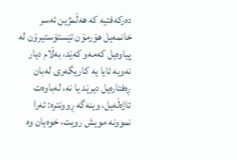دەرکەفتیە کە هەڵمژین ئەسر خانمەیل هۆرمۆن تێستۆستیرۆن لە پیاوەیل کەمەو کەێد، بەڵام دیار نەویە ئایا یە کاریگەری لەبان ڕەفتارەیل دیرێد یا نە، لەباوەت ئاژەڵەیل، وینەگە ڕوونترە: ئەرا نموونە مویش رویت، خوەیان وە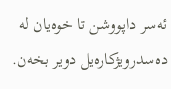ئەسر داپووشن تا خوەیان لە دەسدرویژکارەیل دویر بخەن.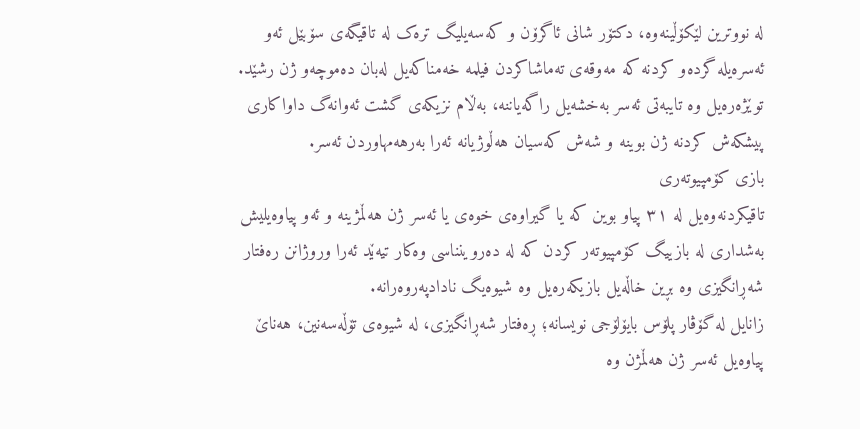لە نووترین لێکۆڵینەوە، دکتۆر شانی ئاگرۆن و کەسەیلیگ ترەک لە تاقیگەی سۆبێل ئەو ئەسرەیلە گردەو کردنە کە مەوقەی تەماشاکردن فیلمە خەمناکەیل لەبان دەموچەو ژن رشێد.
توێژەرەیل وە تایبەتی ئەسر بەخشەیل راگەیاننە، بەڵام نزیکەی گشت ئەوانەگ داواکاری پیشکەش کردنە ژن بوینە و شەش کەسیان هەڵوژیانە ئەرا بەرهەمهاوردن ئەسر.
بازی کۆمپیوتەری
تاقیکردنەوەیل لە ٣١ پیاو بوین کە یا گیراوەی خوەی یا ئەسر ژن هەڵمژینە و ئەو پیاوەیلیش بەشداری لە بازییگ کۆمپیوتەر کردن کە لە دەروینناسی وەکار تیەێد ئەرا وروژانن رەفتار شەڕانگیزی وە بڕین خاڵەیل بازیکەرەیل وە شیوەیگ نادادپەروەرانە.
زانایل لە گۆڤار پلۆس بایۆلۆجی نویسانە؛ ڕەفتار شەڕانگیزی، لە شیوەی تۆڵەسەنین، هەناێ پیاوەیل ئەسر ژن هەڵمژن وە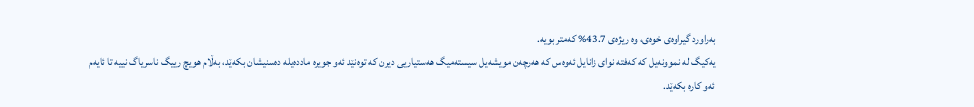بەراورد گیراوەی خوەی، وە ریژەی 43.7% کەمتر بویە.
یەکیگ لە نموونەیل کە کەفتە نوای زانایل ئەوەس کە هەرچەن مویشەیل سیستەمیگ هەستیاریی دیرن کە توەنێد ئەو جویرە ماددەیلە دەسنیشان بکەێد، بەڵام هویچ رییگ ناسریاگ نییە تا ئایەم ئەو کارە بکەێد.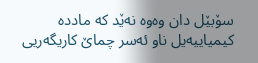سۆبێل دان وەوە نەێد کە ماددە کیمیاییەیل ناو ئەسر چماێ کاریگەریی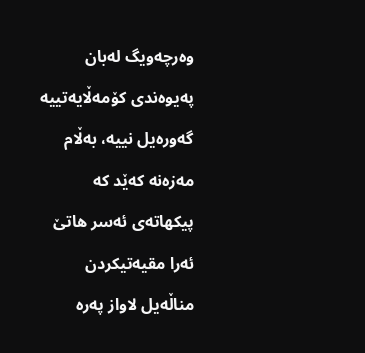وەرچەویگ لەبان پەیوەندی کۆمەڵایەتییە گەورەیل نییە، بەڵام مەزەنە کەێد کە پیکهاتەی ئەسر هاتێ ئەرا مقیەتیکردن مناڵەیل لاواز پەرە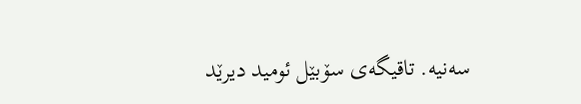سەنیە. تاقیگەی سۆبێل ئومید دیرێد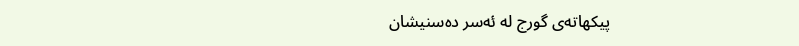پیکهاتەی گورج لە ئەسر دەسنیشان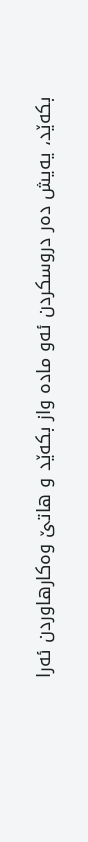بکەێد، یەیش دەر دروسکردن ئەو مادە واز بکەێد و هاتێ وەکارهاوردن ئەرا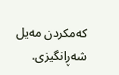کەمکردن مەیل شەڕانگیزی.